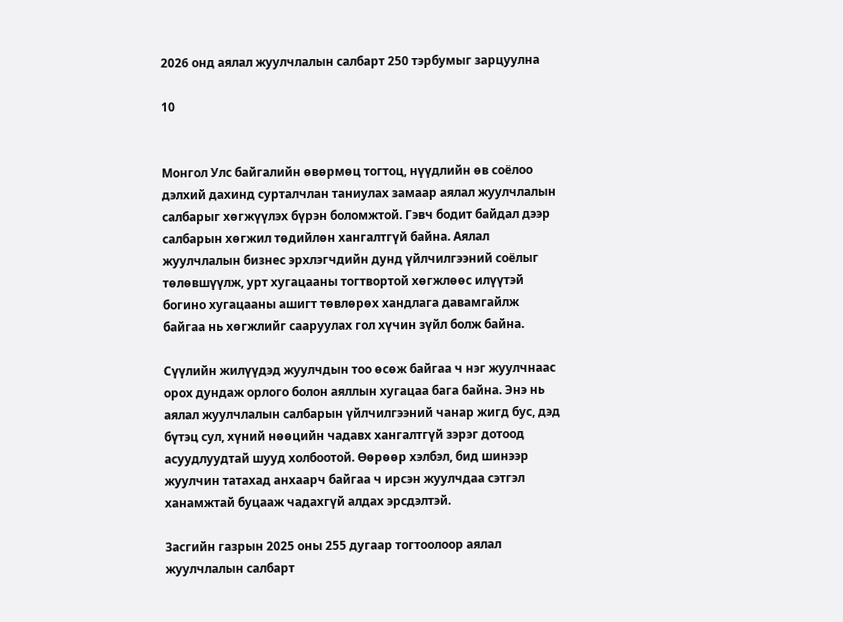2026 онд аялал жуулчлалын салбарт 250 тэрбумыг зарцуулна

10


Монгол Улс байгалийн өвөрмөц тогтоц, нүүдлийн өв соёлоо дэлхий дахинд сурталчлан таниулах замаар аялал жуулчлалын салбарыг хөгжүүлэх бүрэн боломжтой. Гэвч бодит байдал дээр салбарын хөгжил төдийлөн хангалтгүй байна. Аялал жуулчлалын бизнес эрхлэгчдийн дунд үйлчилгээний соёлыг төлөвшүүлж, урт хугацааны тогтвортой хөгжлөөс илүүтэй богино хугацааны ашигт төвлөрөх хандлага давамгайлж байгаа нь хөгжлийг сааруулах гол хүчин зүйл болж байна.

Сүүлийн жилүүдэд жуулчдын тоо өсөж байгаа ч нэг жуулчнаас орох дундаж орлого болон аяллын хугацаа бага байна. Энэ нь аялал жуулчлалын салбарын үйлчилгээний чанар жигд бус, дэд бүтэц сул, хүний нөөцийн чадавх хангалтгүй зэрэг дотоод асуудлуудтай шууд холбоотой. Өөрөөр хэлбэл, бид шинээр жуулчин татахад анхаарч байгаа ч ирсэн жуулчдаа сэтгэл ханамжтай буцааж чадахгүй алдах эрсдэлтэй.

Засгийн газрын 2025 оны 255 дугаар тогтоолоор аялал жуулчлалын салбарт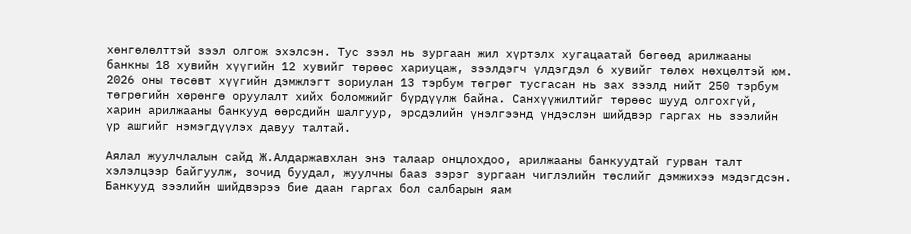хөнгөлөлттэй зээл олгож эхэлсэн. Тус зээл нь зургаан жил хүртэлх хугацаатай бөгөөд арилжааны банкны 18 хувийн хүүгийн 12 хувийг төрөөс хариуцаж, зээлдэгч үлдэгдэл 6 хувийг төлөх нөхцөлтэй юм. 2026 оны төсөвт хүүгийн дэмжлэгт зориулан 13 тэрбум төгрөг тусгасан нь зах зээлд нийт 250 тэрбум төгрөгийн хөрөнгө оруулалт хийх боломжийг бүрдүүлж байна. Санхүүжилтийг төрөөс шууд олгохгүй, харин арилжааны банкууд өөрсдийн шалгуур, эрсдэлийн үнэлгээнд үндэслэн шийдвэр гаргах нь зээлийн үр ашгийг нэмэгдүүлэх давуу талтай.

Аялал жуулчлалын сайд Ж.Алдаржавхлан энэ талаар онцлохдоо, арилжааны банкуудтай гурван талт хэлэлцээр байгуулж, зочид буудал, жуулчны бааз зэрэг зургаан чиглэлийн төслийг дэмжихээ мэдэгдсэн. Банкууд зээлийн шийдвэрээ бие даан гаргах бол салбарын яам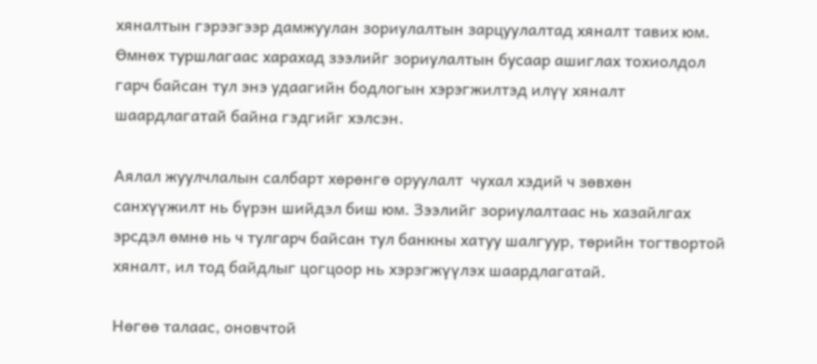хяналтын гэрээгээр дамжуулан зориулалтын зарцуулалтад хяналт тавих юм. Өмнөх туршлагаас харахад зээлийг зориулалтын бусаар ашиглах тохиолдол гарч байсан тул энэ удаагийн бодлогын хэрэгжилтэд илүү хяналт шаардлагатай байна гэдгийг хэлсэн.

Аялал жуулчлалын салбарт хөрөнгө оруулалт  чухал хэдий ч зөвхөн санхүүжилт нь бүрэн шийдэл биш юм. Зээлийг зориулалтаас нь хазайлгах эрсдэл өмнө нь ч тулгарч байсан тул банкны хатуу шалгуур, төрийн тогтвортой хяналт, ил тод байдлыг цогцоор нь хэрэгжүүлэх шаардлагатай.

Нөгөө талаас, оновчтой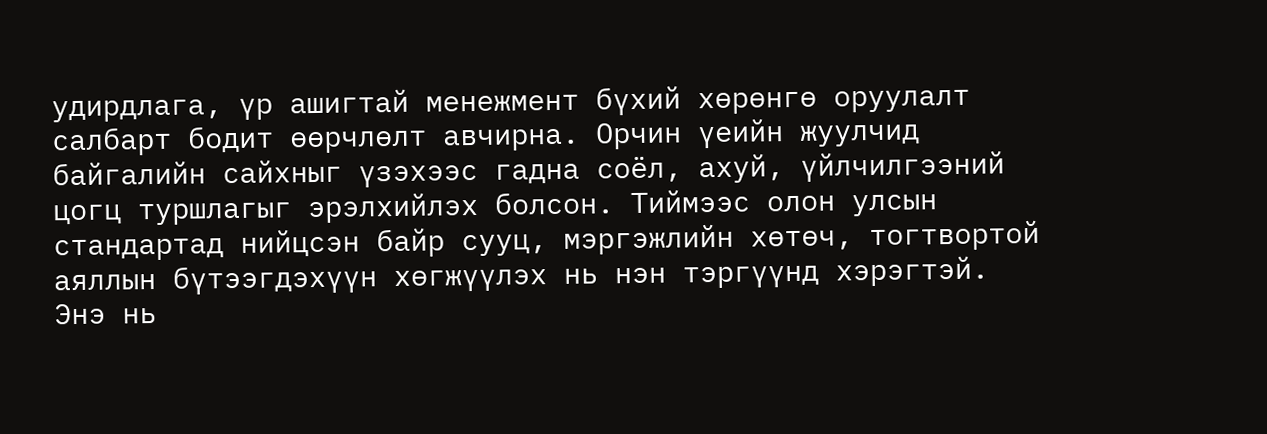удирдлага, үр ашигтай менежмент бүхий хөрөнгө оруулалт салбарт бодит өөрчлөлт авчирна. Орчин үеийн жуулчид байгалийн сайхныг үзэхээс гадна соёл, ахуй, үйлчилгээний цогц туршлагыг эрэлхийлэх болсон. Тиймээс олон улсын стандартад нийцсэн байр сууц, мэргэжлийн хөтөч, тогтвортой аяллын бүтээгдэхүүн хөгжүүлэх нь нэн тэргүүнд хэрэгтэй. Энэ нь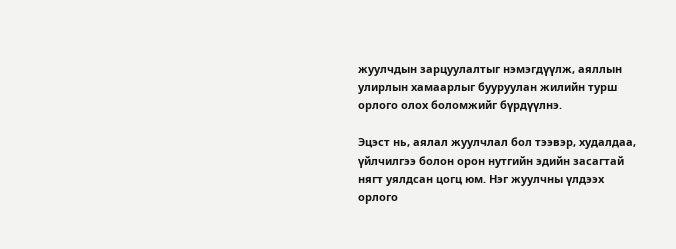жуулчдын зарцуулалтыг нэмэгдүүлж, аяллын улирлын хамаарлыг бууруулан жилийн турш орлого олох боломжийг бүрдүүлнэ.

Эцэст нь, аялал жуулчлал бол тээвэр, худалдаа, үйлчилгээ болон орон нутгийн эдийн засагтай нягт уялдсан цогц юм. Нэг жуулчны үлдээх орлого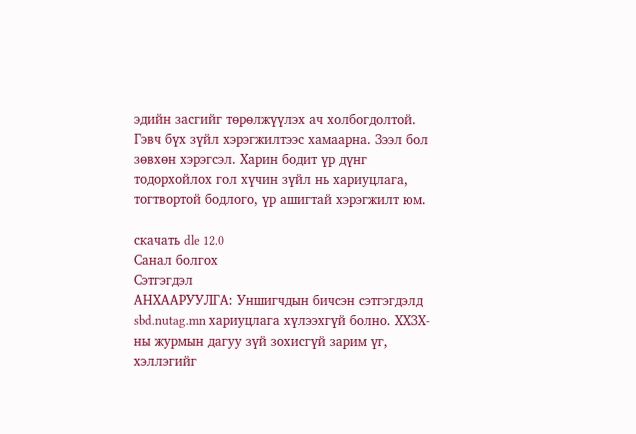эдийн засгийг төрөлжүүлэх ач холбогдолтой. Гэвч бүх зүйл хэрэгжилтээс хамаарна. Зээл бол зөвхөн хэрэгсэл. Харин бодит үр дүнг тодорхойлох гол хүчин зүйл нь хариуцлага, тогтвортой бодлого, үр ашигтай хэрэгжилт юм.

скачать dle 12.0
Санал болгох
Сэтгэгдэл
АНХААРУУЛГА: Уншигчдын бичсэн сэтгэгдэлд sbd.nutag.mn хариуцлага хүлээхгүй болно. ХХЗХ-ны журмын дагуу зүй зохисгүй зарим үг, хэллэгийг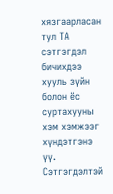хязгаарласан тул ТА сэтгэгдэл бичихдээ хууль зүйн болон ёс суртахууны хэм хэмжээг хүндэтгэнэ үү. Сэтгэгдэлтэй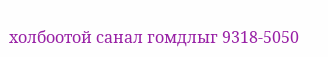холбоотой санал гомдлыг 9318-5050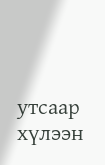утсаар хүлээн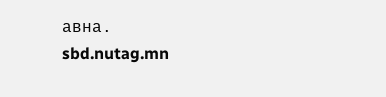авна.
sbd.nutag.mn